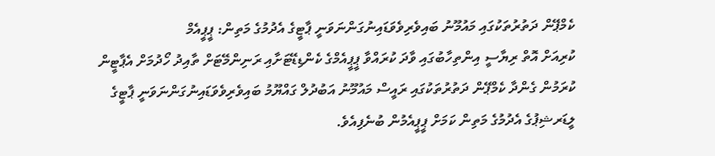ކެމްޕޭން ދަތުރުތަކުގައި މައުމޫނު ބައިވެރިވެވަޑައިނުގަންނަވަނީ ޕާޓީގެ އެދުމުގެ މަތިން: ޕީޕީއެމް
ކުރިއަށް އޮތް ރިޔާސީ އިންތިހާބުގައި ވާދަ ކުރައްވާ ޕީޕީއެމްގެ ކެންޑިޑޭޓަށާއި ރަނިންމޭޓަށް ތާއިދު ހޯދުމަށް އެޕާޓީން ކުރަމުން ގެންދާ ކެމްޕޭން ދަތުރުތަކުގައި ރައީސް މައުމޫނު އަބުދުލް ގައްޔޫމު ބައިވެރިވެވަޑައިނުގަންނަވަނީ ޕާޓީގެ ލީޑަރޝިޕުގެ އެދުމުގެ މަތިން ކަމަށް ޕީޕީއެމުން ބުނެފިއެވެ.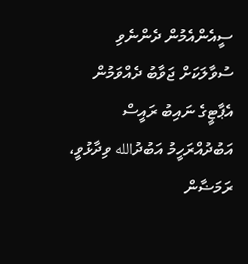ސީއެންއެމުން ދެންނެވި ސުވާލަކަށް ޖަވާބު ދެއްވަމުން އެޕާޓީގެ ނައިބު ރައީސް އަބުދުއްރަހީމު އަބުދުالله ވިދާޅުވީ، ރަމަޟާން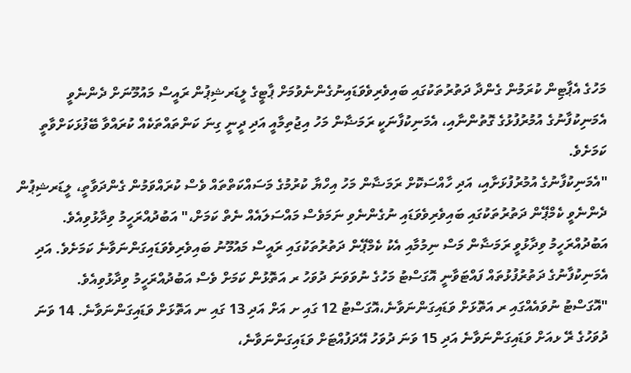މަހުގެ އެޕާޓިން ކުރަމުން ގެންދާ ދަތުރުތަކުގައި ބައިވެރިވެވަޑައިނުގެންނެވުމަށް ޕާޓީގެ ލީޑަރޝިޕުން ރައީސް މައުމޫނަށް ދެންނެވީ އެމަނިކުފާނުގެ އުމުރުފުޅުގެ ގޮތުންނާއި، އެމަނިކުފާނަކީ ރަމަޟާން މަހު އިޖުތިމާއީ އަދި ދީނީ ގިނަ ކަންތައްތަކެއް ކުރައްވާ ބޭފުޅަކަށްވާތީ ކަމަށެވެ.
"އެމަނިކުފާނުގެ އުމުރުފުޅަށާއި، އަދި ހާއްސަކޮށް ރަމަޟާން މަހު އިހްޔާ ކުރުމުގެ މަސައްކަތްތައް ވެސް ކުރައްވަމުން ގެންދަވާތީ، ލީޑަރޝިޕުން ދެންނެވީ ކެމްޕޭން ދަތުރުތަކުގައި ބައިވެރިވެވަޑައި ނުގެންނެވި ނަމަވެސް މައްސަލައެއް ނެތް ކަމަށް،" އަބުދުއްރަހީމު ވިދާޅުވިއެވެ.
އަބުދުއްރަހީމު ވިދާޅުވީ ރަމަޟާން މަސް ނިމުމާއި އެކު ކެމްޕޭން ދަތުރުތަކުގައި ރައީސް މައުމޫނު ބައިވެރިވެވަޑައިގަންނަވާނެ ކަމަށެވެ. އަދި އެމަނިކުފާނުގެ ދަތުރުފުޅުތައް ފައްޓަވާނީ އޮގަސްޓު މަހުގެ ނުވަވަނަ ދުވަހު ރ އަތޮޅުން ކަމަށް ވެސް އަބުދުއްރަހީމު ވިދާޅުވިއެވެ.
"އޮގަސްޓު ނުވައެއްގައި ރ އަތޮޅަށް ވަޑައިގަންނަވާނެ،އޮގަސްޓު 12 ގައި ށ އަށް އަދި 13 ގައި ނ އަތޮޅަށް ވަޑައިގަންނަވާނެ. 14 ވަނަ ދުވަހުގެ ރޭ ޅއަށް ވަޑައިގަންނަވާނެ އަދި 15 ވަނަ ދުވަހު އޭދަފުއްޓަށް ވަޑައިގަންނަވާނެ،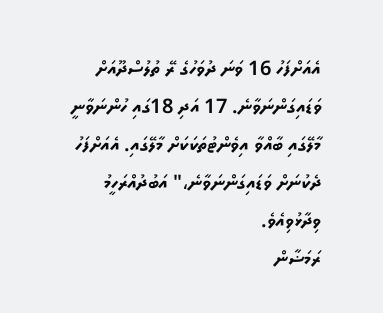އެއަށްފަހު 16 ވަނަ ދުވަހުގެ ރޭ ތުލުސްދޫއަށް ވަޑައިގަންނަވާނެ. 17 އަދި 18ގައި ހުންނަވާނީ މާލޭގައި ބާއްވާ އިވެންޓުތަކަކަށް މާލޭގައި. އެއަށްފަހު ދެކުނަށް ވަޑައިގަންނަވާނެ،" އަބުދުއްރަހީމު ވިދާޅުވިއެވެ.
ރަމަޟާން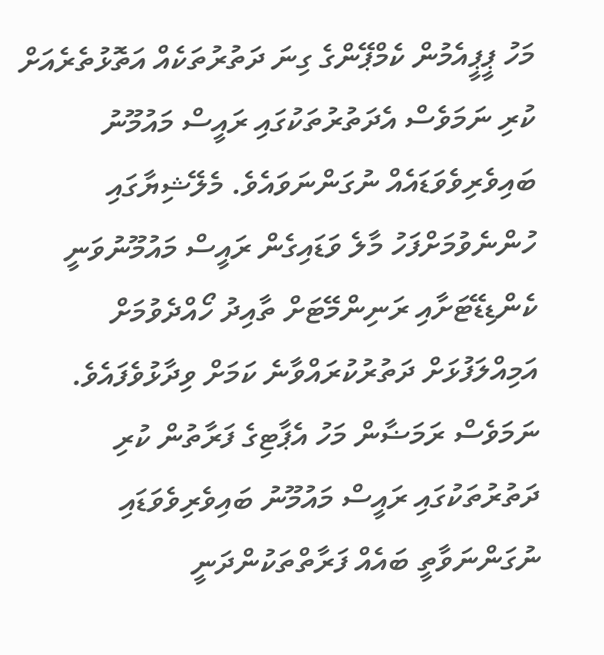މަހު ޕީޕީއެމުން ކެމްޕޭންގެ ގިނަ ދަތުރުތަކެއް އަތޮޅުތެރެއަށް ކުރި ނަމަވެސް އެދަތުރުތަކުގައި ރައީސް މައުމޫނު ބައިވެރިވެވަޑައެއް ނުގަންނަވައެވެ. މެލޭޝިޔާގައި ހުންނެވުމަށްފަހު މާލެ ވަޑައިގެން ރައީސް މައުމޫނުވަނީ ކެންޑިޑޭޓަށާއި ރަނިންމޭޓަށް ތާއިދު ހޯއްދެވުމަށް އަމިއްލަފުޅަށް ދަތުރުކުރައްވާނެ ކަމަށް ވިދާޅުވެފައެވެ. ނަމަވެސް ރަމަޟާން މަހު އެޕާޓިގެ ފަރާތުން ކުރި ދަތުރުތަކުގައި ރައީސް މައުމޫނު ބައިވެރިވެވަޑައި ނުގަންނަވާތީ ބައެއް ފަރާތްތަކުންދަނީ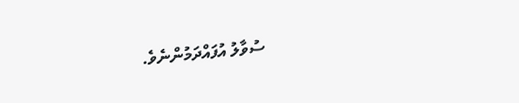ސުވާލު އުފައްދަމުންނެވެ.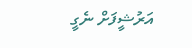އަރުޝީފަށް ނެގީ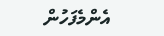އެންމެފަހުން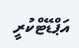އަޕްޑޭޓްކުރީ